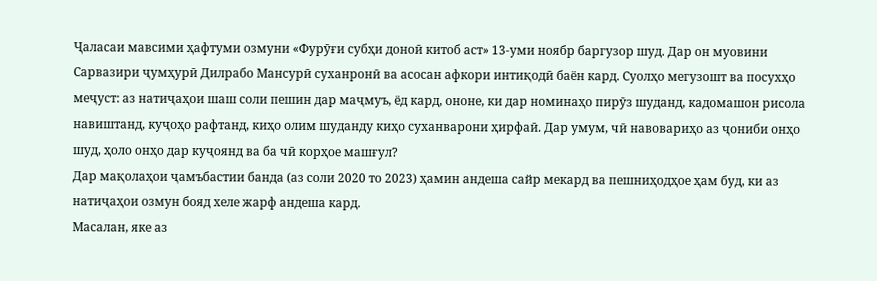Ҷаласаи мавсими ҳафтуми озмуни «Фурӯғи субҳи доноӣ китоб аст» 13-уми ноябр баргузор шуд. Дар он муовини Сарвазири ҷумҳурӣ Дилрабо Мансурӣ суханронӣ ва асосан афкори интиқодӣ баён кард. Суолҳо мегузошт ва посухҳо меҷуст: аз натиҷаҳои шаш соли пешин дар маҷмуъ, ёд кард, ононе, ки дар номинаҳо пирӯз шуданд, кадомашон рисола навиштанд, куҷоҳо рафтанд, киҳо олим шуданду киҳо суханварони ҳирфаӣ. Дар умум, чӣ навовариҳо аз ҷониби онҳо шуд, ҳоло онҳо дар куҷоянд ва ба чӣ корҳое машғул?
Дар мақолаҳои ҷамъбастии банда (аз соли 2020 то 2023) ҳамин андеша сайр мекард ва пешниҳодҳое ҳам буд, ки аз натиҷаҳои озмун бояд хеле жарф андеша кард.
Масалан, яке аз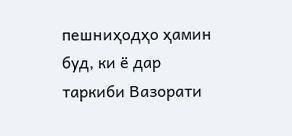пешниҳодҳо ҳамин буд, ки ё дар таркиби Вазорати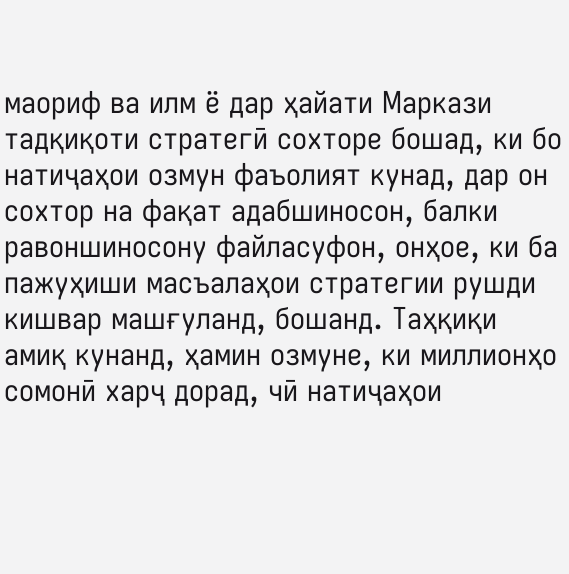маориф ва илм ё дар ҳайати Маркази тадқиқоти стратегӣ сохторе бошад, ки бо натиҷаҳои озмун фаъолият кунад, дар он сохтор на фақат адабшиносон, балки равоншиносону файласуфон, онҳое, ки ба пажуҳиши масъалаҳои стратегии рушди кишвар машғуланд, бошанд. Таҳқиқи амиқ кунанд, ҳамин озмуне, ки миллионҳо сомонӣ харҷ дорад, чӣ натиҷаҳои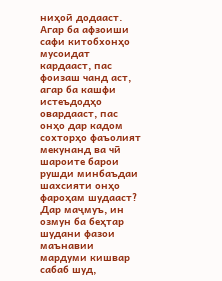ниҳоӣ додааст.
Агар ба афзоиши сафи китобхонҳо мусоидат кардааст, пас фоизаш чанд аст, агар ба кашфи истеъдодҳо овардааст, пас онҳо дар кадом сохторҳо фаъолият мекунанд ва чӣ шароите барои рушди минбаъдаи шахсияти онҳо фароҳам шудааст? Дар маҷмуъ, ин озмун ба беҳтар шудани фазои маънавии мардуми кишвар сабаб шуд,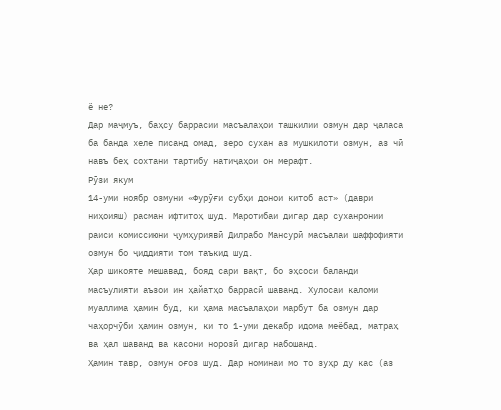ё не?
Дар маҷмуъ, баҳсу баррасии масъалаҳои ташкилии озмун дар ҷаласа ба банда хеле писанд омад, зеро сухан аз мушкилоти озмун, аз чӣ навъ беҳ сохтани тартибу натиҷаҳои он мерафт.
Рӯзи якум
14-уми ноябр озмуни «Фурӯғи субҳи донои китоб аст» (даври ниҳоияш) расман ифтитоҳ шуд. Маротибаи дигар дар суханронии раиси комиссиюни ҷумҳуриявӣ Дилрабо Мансурӣ масъалаи шаффофияти озмун бо ҷиддияти том таъкид шуд.
Ҳар шикояте мешавад, бояд сари вақт, бо эҳсоси баланди масъулияти аъзои ин ҳайатҳо баррасӣ шаванд. Хулосаи каломи муаллима ҳамин буд, ки ҳама масъалаҳои марбут ба озмун дар чаҳорчӯби ҳамин озмун, ки то 1-уми декабр идома меёбад, матраҳ ва ҳал шаванд ва касони норозӣ дигар набошанд.
Ҳамин тавр, озмун оғоз шуд. Дар номинаи мо то зуҳр ду кас (аз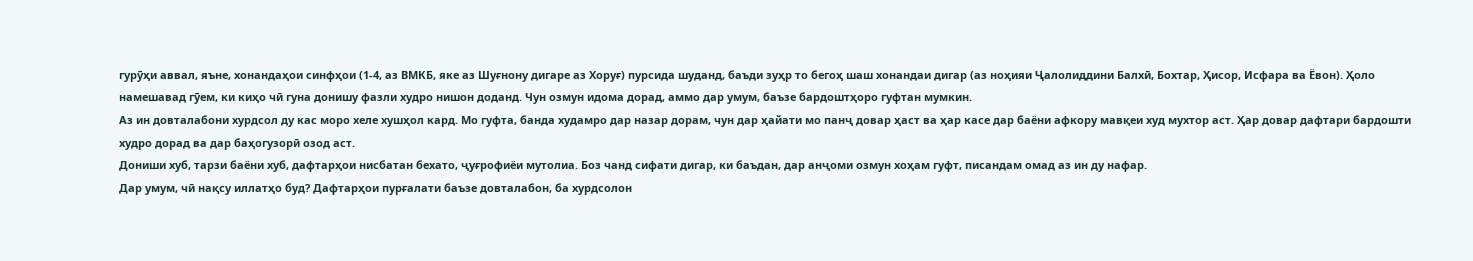гурӯҳи аввал, яъне, хонандаҳои синфҳои (1-4, аз ВМКБ, яке аз Шуғнону дигаре аз Хоруғ) пурсида шуданд, баъди зуҳр то бегоҳ шаш хонандаи дигар (аз ноҳияи Ҷалолиддини Балхӣ, Бохтар, Ҳисор, Исфара ва Ёвон). Ҳоло намешавад гӯем, ки киҳо чӣ гуна донишу фазли худро нишон доданд. Чун озмун идома дорад, аммо дар умум, баъзе бардоштҳоро гуфтан мумкин.
Аз ин довталабони хурдсол ду кас моро хеле хушҳол кард. Мо гуфта, банда худамро дар назар дорам, чун дар ҳайати мо панҷ довар ҳаст ва ҳар касе дар баёни афкору мавқеи худ мухтор аст. Ҳар довар дафтари бардошти худро дорад ва дар баҳогузорӣ озод аст.
Дониши хуб, тарзи баёни хуб, дафтарҳои нисбатан бехато, ҷуғрофиёи мутолиа. Боз чанд сифати дигар, ки баъдан, дар анҷоми озмун хоҳам гуфт, писандам омад аз ин ду нафар.
Дар умум, чӣ нақсу иллатҳо буд? Дафтарҳои пурғалати баъзе довталабон, ба хурдсолон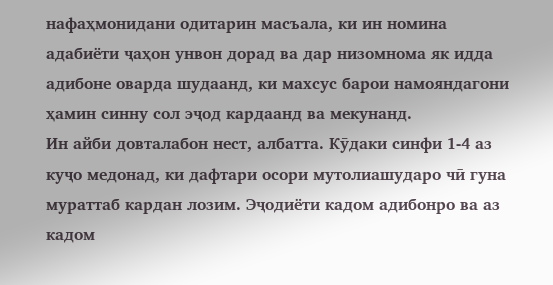нафаҳмонидани одитарин масъала, ки ин номина адабиёти ҷаҳон унвон дорад ва дар низомнома як идда адибоне оварда шудаанд, ки махсус барои намояндагони ҳамин синну сол эҷод кардаанд ва мекунанд.
Ин айби довталабон нест, албатта. Кӯдаки синфи 1-4 аз куҷо медонад, ки дафтари осори мутолиашударо чӣ гуна мураттаб кардан лозим. Эҷодиёти кадом адибонро ва аз кадом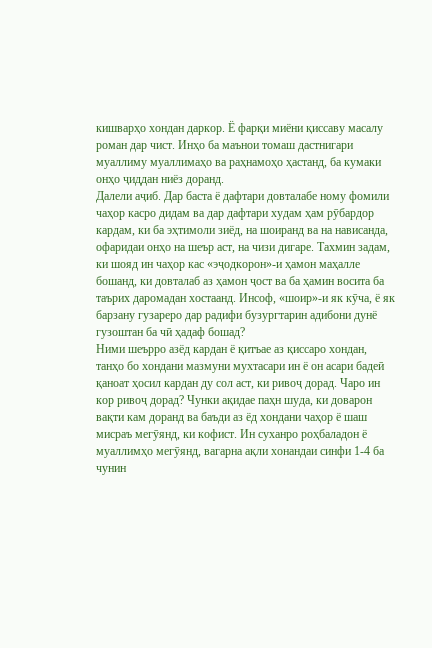кишварҳо хондан даркор. Ё фарқи миёни қиссаву масалу роман дар чист. Инҳо ба маънои томаш дастнигари муаллиму муаллимаҳо ва раҳнамоҳо ҳастанд, ба кумаки онҳо ҷиддан ниёз доранд.
Далели аҷиб. Дар баста ё дафтари довталабе ному фомили чаҳор касро дидам ва дар дафтари худам ҳам рӯбардор кардам, ки ба эҳтимоли зиёд, на шоиранд ва на нависанда, офаридаи онҳо на шеър аст, на чизи дигаре. Тахмин задам, ки шояд ин чаҳор кас «эҷодкорон»-и ҳамон маҳалле бошанд, ки довталаб аз ҳамон ҷост ва ба ҳамин восита ба таърих даромадан хостаанд. Инсоф, «шоир»-и як кӯча, ё як барзану гузареро дар радифи бузургтарин адибони дунё гузоштан ба чӣ ҳадаф бошад?
Ними шеърро азёд кардан ё қитъае аз қиссаро хондан, танҳо бо хондани мазмуни мухтасари ин ё он асари бадеӣ қаноат ҳосил кардан ду сол аст, ки ривоҷ дорад. Чаро ин кор ривоҷ дорад? Чунки ақидае паҳн шуда, ки доварон вақти кам доранд ва баъди аз ёд хондани чаҳор ё шаш мисраъ мегӯянд, ки кофист. Ин суханро роҳбаладон ё муаллимҳо мегӯянд, вагарна ақли хонандаи синфи 1-4 ба чунин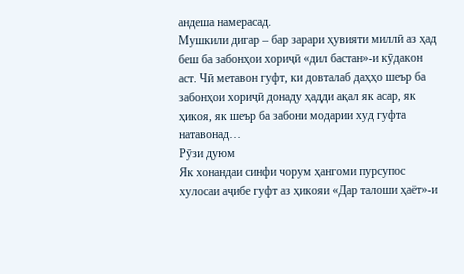андеша намерасад.
Мушкили дигар – бар зарари ҳувияти миллӣ аз ҳад беш ба забонҳои хориҷӣ «дил бастан»-и кӯдакон аст. Чӣ метавон гуфт, ки довталаб даҳҳо шеър ба забонҳои хориҷӣ донаду ҳадди ақал як асар, як ҳикоя, як шеър ба забони модарии худ гуфта натавонад…
Рӯзи дуюм
Як хонандаи синфи чорум ҳангоми пурсупос хулосаи аҷибе гуфт аз ҳикояи «Дар талоши ҳаёт»-и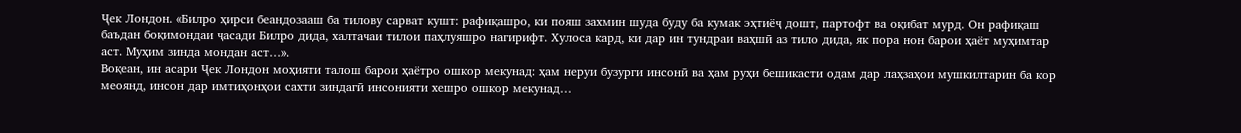Ҷек Лондон. «Билро ҳирси беандозааш ба тилову сарват кушт: рафиқашро, ки пояш захмин шуда буду ба кумак эҳтиёҷ дошт, партофт ва оқибат мурд. Он рафиқаш баъдан боқимондаи ҷасади Билро дида, халтачаи тилои паҳлуяшро нагирифт. Хулоса кард, ки дар ин тундраи ваҳшӣ аз тило дида, як пора нон барои ҳаёт муҳимтар аст. Муҳим зинда мондан аст…».
Воқеан, ин асари Ҷек Лондон моҳияти талош барои ҳаётро ошкор мекунад: ҳам неруи бузурги инсонӣ ва ҳам руҳи бешикасти одам дар лаҳзаҳои мушкилтарин ба кор меоянд, инсон дар имтиҳонҳои сахти зиндагӣ инсонияти хешро ошкор мекунад…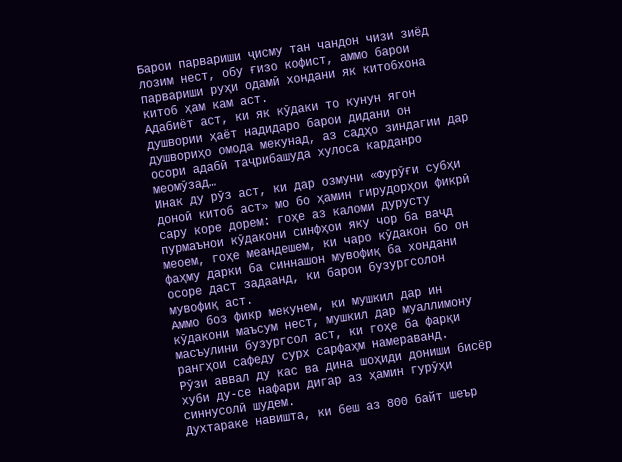Барои парвариши ҷисму тан чандон чизи зиёд лозим нест, обу ғизо кофист, аммо барои парвариши руҳи одамӣ хондани як китобхона китоб ҳам кам аст.
Адабиёт аст, ки як кӯдаки то кунун ягон душвории ҳаёт надидаро барои дидани он душвориҳо омода мекунад, аз садҳо зиндагии дар осори адабӣ таҷрибашуда хулоса карданро меомӯзад…
Инак ду рӯз аст, ки дар озмуни «Фурӯғи субҳи доноӣ китоб аст» мо бо ҳамин гирудорҳои фикрӣ сару коре дорем: гоҳе аз каломи дурусту пурмаънои кӯдакони синфҳои яку чор ба ваҷд меоем, гоҳе меандешем, ки чаро кӯдакон бо он фаҳму дарки ба синнашон мувофиқ ба хондани осоре даст задаанд, ки барои бузургсолон мувофиқ аст.
Аммо боз фикр мекунем, ки мушкил дар ин кӯдакони маъсум нест, мушкил дар муаллимону масъулини бузургсол аст, ки гоҳе ба фарқи рангҳои сафеду сурх сарфаҳм намераванд.
Рӯзи аввал ду кас ва дина шоҳиди дониши бисёр хуби ду-се нафари дигар аз ҳамин гурӯҳи синнусолӣ шудем.
Духтараке навишта, ки беш аз 800 байт шеър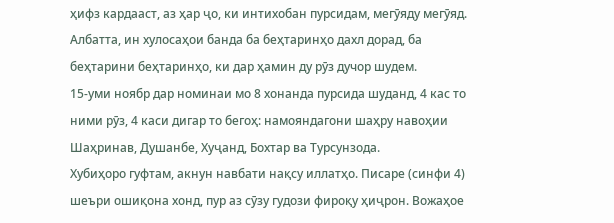ҳифз кардааст, аз ҳар ҷо, ки интихобан пурсидам, мегӯяду мегӯяд. Албатта, ин хулосаҳои банда ба беҳтаринҳо дахл дорад, ба беҳтарини беҳтаринҳо, ки дар ҳамин ду рӯз дучор шудем.
15-уми ноябр дар номинаи мо 8 хонанда пурсида шуданд, 4 кас то ними рӯз, 4 каси дигар то бегоҳ: намояндагони шаҳру навоҳии Шаҳринав, Душанбе, Хуҷанд, Бохтар ва Турсунзода.
Хубиҳоро гуфтам, акнун навбати нақсу иллатҳо. Писаре (синфи 4) шеъри ошиқона хонд, пур аз сӯзу гудози фироқу ҳиҷрон. Вожаҳое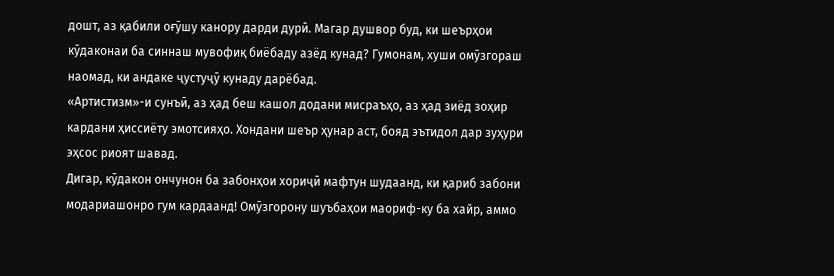дошт, аз қабили оғӯшу канору дарди дурӣ. Магар душвор буд, ки шеърҳои кӯдаконаи ба синнаш мувофиқ биёбаду азёд кунад? Гумонам, хуши омӯзгораш наомад, ки андаке ҷустуҷӯ кунаду дарёбад.
«Артистизм»-и сунъӣ, аз ҳад беш кашол додани мисраъҳо, аз ҳад зиёд зоҳир кардани ҳиссиёту эмотсияҳо. Хондани шеър ҳунар аст, бояд эътидол дар зуҳури эҳсос риоят шавад.
Дигар, кӯдакон ончунон ба забонҳои хориҷӣ мафтун шудаанд, ки қариб забони модариашонро гум кардаанд! Омӯзгорону шуъбаҳои маориф-ку ба хайр, аммо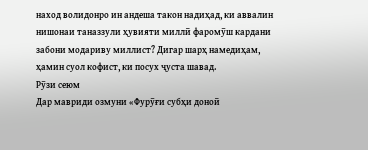наход волидонро ин андеша такон надиҳад, ки аввалин нишонаи таназзули ҳувияти миллӣ фаромӯш кардани забони модариву миллист? Дигар шарҳ намедиҳам, ҳамин суол кофист, ки посух ҷуста шавад.
Рӯзи сеюм
Дар мавриди озмуни «Фурӯғи субҳи доноӣ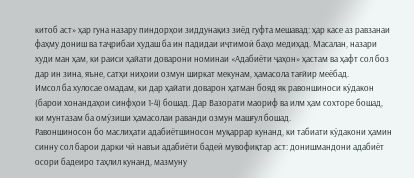китоб аст» ҳар гуна назару пиндорҳои зиддунақиз зиёд гуфта мешавад: ҳар касе аз равзанаи фаҳму дониш ва таҷрибаи худаш ба ин падидаи иҷтимоӣ баҳо медиҳад. Масалан, назари худи ман ҳам, ки раиси ҳайати доварони номинаи «Адабиёти ҷаҳон» ҳастам ва ҳафт сол боз дар ин зина, яъне, сатҳи ниҳоии озмун ширкат мекунам, ҳамасола тағйир меёбад.
Имсол ба хулосае омадам, ки дар ҳайати доварон ҳатман бояд як равоншиноси кӯдакон (барои хонандаҳои синфҳои 1-4) бошад. Дар Вазорати маориф ва илм ҳам сохторе бошад, ки мунтазам ба омӯзиши ҳамасолаи раванди озмун машғул бошад.
Равоншиносон бо маслиҳати адабиётшиносон муқаррар кунанд, ки табиати кӯдакони ҳамин синну сол барои дарки чӣ навъи адабиёти бадеӣ мувофиқтар аст: донишмандони адабиёт осори бадеиро таҳлил кунанд, мазмуну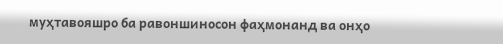муҳтавояшро ба равоншиносон фаҳмонанд ва онҳо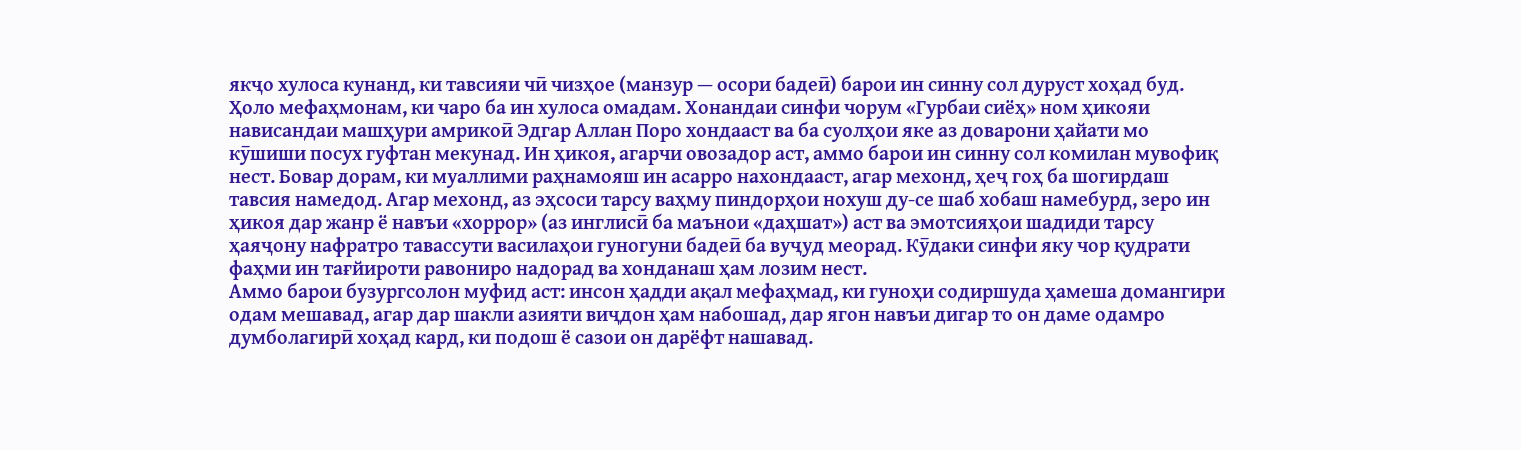якҷо хулоса кунанд, ки тавсияи чӣ чизҳое (манзур — осори бадеӣ) барои ин синну сол дуруст хоҳад буд.
Ҳоло мефаҳмонам, ки чаро ба ин хулоса омадам. Хонандаи синфи чорум «Гурбаи сиёҳ» ном ҳикояи нависандаи машҳури амрикоӣ Эдгар Аллан Поро хондааст ва ба суолҳои яке аз доварони ҳайати мо кӯшиши посух гуфтан мекунад. Ин ҳикоя, агарчи овозадор аст, аммо барои ин синну сол комилан мувофиқ нест. Бовар дорам, ки муаллими раҳнамояш ин асарро нахондааст, агар мехонд, ҳеҷ гоҳ ба шогирдаш тавсия намедод. Агар мехонд, аз эҳсоси тарсу ваҳму пиндорҳои нохуш ду-се шаб хобаш намебурд, зеро ин ҳикоя дар жанр ё навъи «хоррор» (аз инглисӣ ба маънои «даҳшат») аст ва эмотсияҳои шадиди тарсу ҳаяҷону нафратро тавассути василаҳои гуногуни бадеӣ ба вуҷуд меорад. Кӯдаки синфи яку чор қудрати фаҳми ин тағйироти равониро надорад ва хонданаш ҳам лозим нест.
Аммо барои бузургсолон муфид аст: инсон ҳадди ақал мефаҳмад, ки гуноҳи содиршуда ҳамеша домангири одам мешавад, агар дар шакли азияти виҷдон ҳам набошад, дар ягон навъи дигар то он даме одамро думболагирӣ хоҳад кард, ки подош ё сазои он дарёфт нашавад.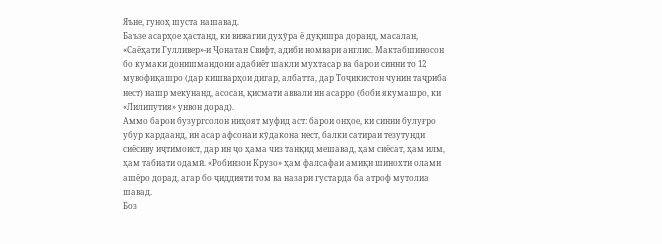Яъне, гуноҳ шуста нашавад.
Баъзе асарҳое ҳастанд, ки вижагии духӯра ё дуқишра доранд, масалан, «Саёҳати Гулливер»-и Ҷонатан Свифт, адиби номвари англис. Мактабшиносон бо кумаки донишмандони адабиёт шакли мухтасар ва барои синни то 12 мувофиқашро (дар кишварҳои дигар, албатта, дар Тоҷикистон чунин таҷриба нест) нашр мекунанд, асосан, қисмати аввали ин асарро (боби якумашро, ки «Лилипутия» унвон дорад).
Аммо барои бузургсолон ниҳоят муфид аст: барои онҳое, ки синни булуғро убур кардаанд, ин асар афсонаи кӯдакона нест, балки сатираи тезутунди сиёсиву иҷтимоист, дар ин ҷо ҳама чиз танқид мешавад, ҳам сиёсат, ҳам илм, ҳам табиати одамӣ. «Робинзон Крузо» ҳам фалсафаи амиқи шинохти олами ашёро дорад, агар бо ҷиддияти том ва назари густарда ба атроф мутолиа шавад.
Боз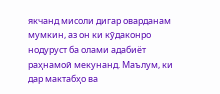якчанд мисоли дигар оварданам мумкин, аз он ки кӯдаконро нодуруст ба олами адабиёт раҳнамоӣ мекунанд. Маълум, ки дар мактабҳо ва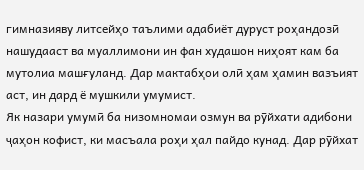гимназияву литсейҳо таълими адабиёт дуруст роҳандозӣ нашудааст ва муаллимони ин фан худашон ниҳоят кам ба мутолиа машғуланд. Дар мактабҳои олӣ ҳам ҳамин вазъият аст, ин дард ё мушкили умумист.
Як назари умумӣ ба низомномаи озмун ва рӯйхати адибони ҷаҳон кофист, ки масъала роҳи ҳал пайдо кунад. Дар рӯйхат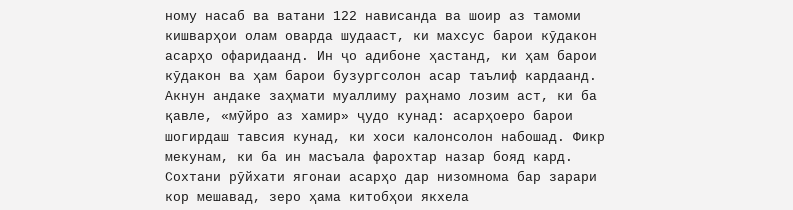ному насаб ва ватани 122 нависанда ва шоир аз тамоми кишварҳои олам оварда шудааст, ки махсус барои кӯдакон асарҳо офаридаанд. Ин ҷо адибоне ҳастанд, ки ҳам барои кӯдакон ва ҳам барои бузургсолон асар таълиф кардаанд.
Акнун андаке заҳмати муаллиму раҳнамо лозим аст, ки ба қавле, «мӯйро аз хамир» ҷудо кунад: асарҳоеро барои шогирдаш тавсия кунад, ки хоси калонсолон набошад. Фикр мекунам, ки ба ин масъала фарохтар назар бояд кард.
Сохтани рӯйхати ягонаи асарҳо дар низомнома бар зарари кор мешавад, зеро ҳама китобҳои якхела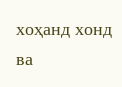хоҳанд хонд ва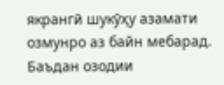якрангӣ шукӯҳу азамати озмунро аз байн мебарад. Баъдан озодии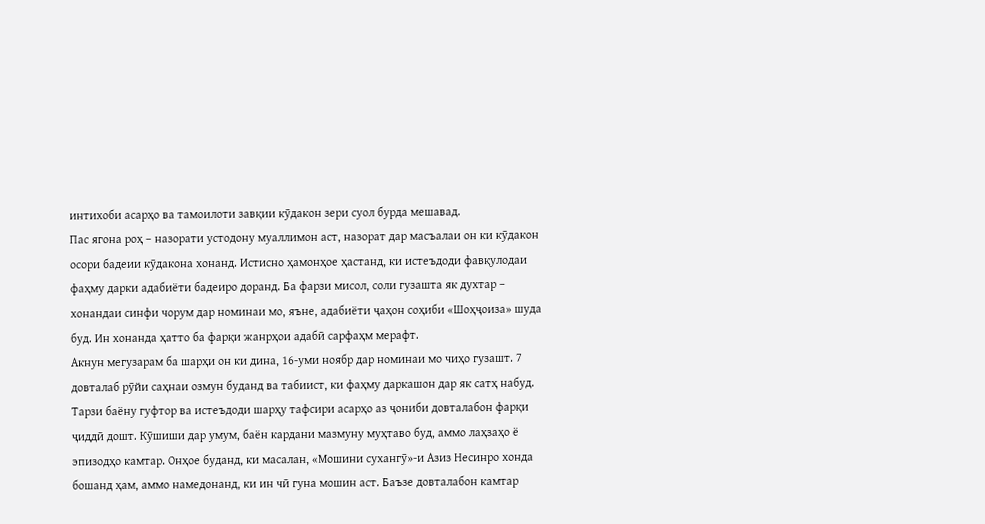интихоби асарҳо ва тамоилоти завқии кӯдакон зери суол бурда мешавад.
Пас ягона роҳ – назорати устодону муаллимон аст, назорат дар масъалаи он ки кӯдакон осори бадеии кӯдакона хонанд. Истисно ҳамонҳое ҳастанд, ки истеъдоди фавқулодаи фаҳму дарки адабиёти бадеиро доранд. Ба фарзи мисол, соли гузашта як духтар – хонандаи синфи чорум дар номинаи мо, яъне, адабиёти ҷаҳон соҳиби «Шоҳҷоиза» шуда буд. Ин хонанда ҳатто ба фарқи жанрҳои адабӣ сарфаҳм мерафт.
Акнун мегузарам ба шарҳи он ки дина, 16-уми ноябр дар номинаи мо чиҳо гузашт. 7 довталаб рӯйи саҳнаи озмун буданд ва табиист, ки фаҳму даркашон дар як сатҳ набуд.
Тарзи баёну гуфтор ва истеъдоди шарҳу тафсири асарҳо аз ҷониби довталабон фарқи ҷиддӣ дошт. Кӯшиши дар умум, баён кардани мазмуну муҳтаво буд, аммо лаҳзаҳо ё эпизодҳо камтар. Онҳое буданд, ки масалан, «Мошини сухангӯ»-и Азиз Несинро хонда бошанд ҳам, аммо намедонанд, ки ин чӣ гуна мошин аст. Баъзе довталабон камтар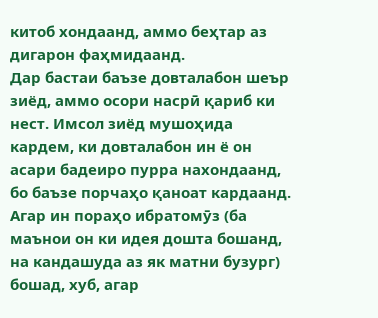китоб хондаанд, аммо беҳтар аз дигарон фаҳмидаанд.
Дар бастаи баъзе довталабон шеър зиёд, аммо осори насрӣ қариб ки нест. Имсол зиёд мушоҳида кардем, ки довталабон ин ё он асари бадеиро пурра нахондаанд, бо баъзе порчаҳо қаноат кардаанд. Агар ин пораҳо ибратомӯз (ба маънои он ки идея дошта бошанд, на кандашуда аз як матни бузург) бошад, хуб, агар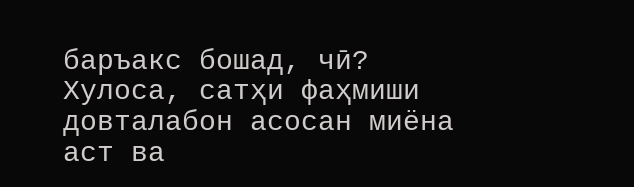баръакс бошад, чӣ?
Хулоса, сатҳи фаҳмиши довталабон асосан миёна аст ва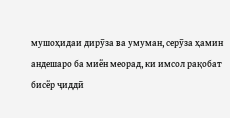мушоҳидаи дирӯза ва умуман, серӯза ҳамин андешаро ба миён меорад, ки имсол рақобат бисёр ҷиддӣ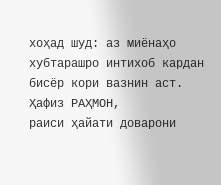хоҳад шуд: аз миёнаҳо хубтарашро интихоб кардан бисёр кори вазнин аст.
Ҳафиз РАҲМОН,
раиси ҳайати доварони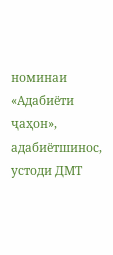номинаи «Адабиёти ҷаҳон»,
адабиётшинос, устоди ДМТ